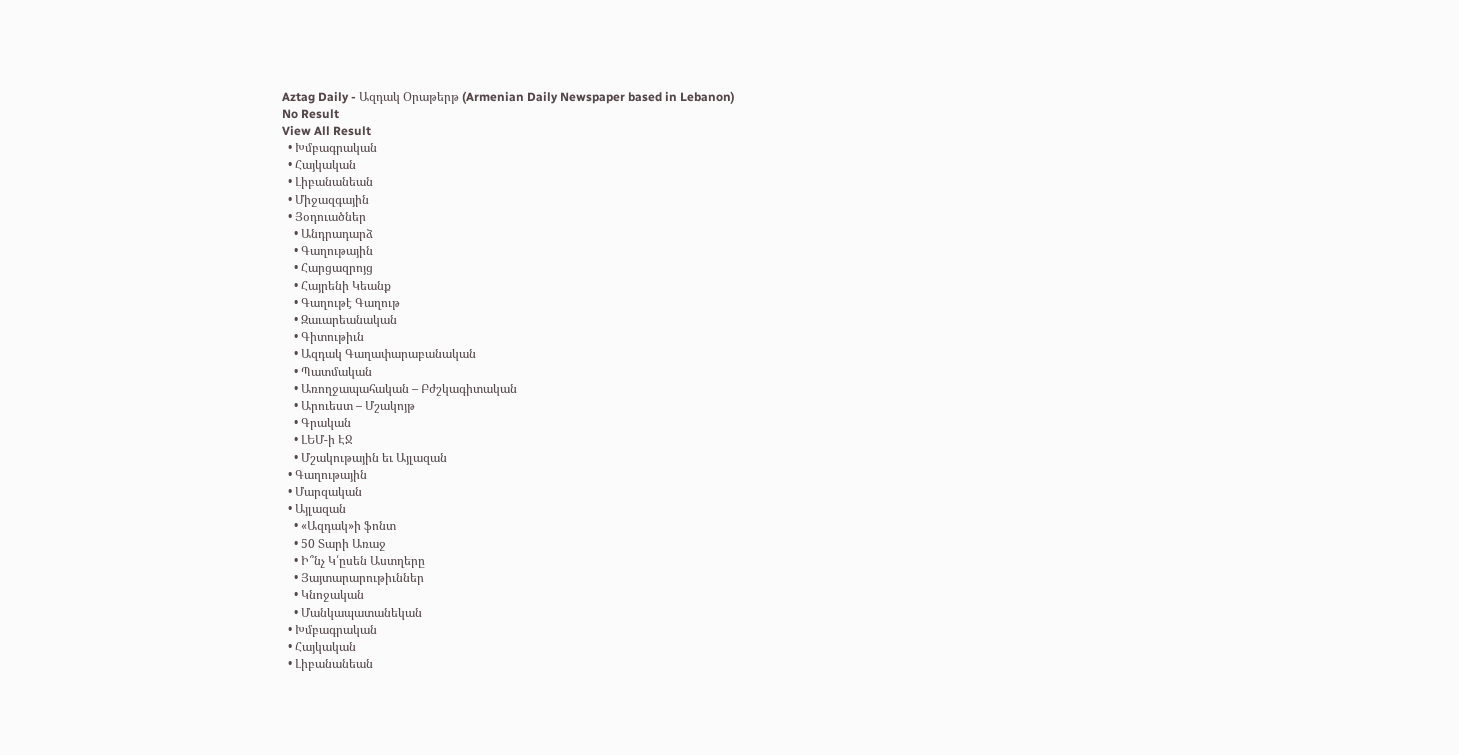Aztag Daily - Ազդակ Օրաթերթ (Armenian Daily Newspaper based in Lebanon)
No Result
View All Result
  • Խմբագրական
  • Հայկական
  • Լիբանանեան
  • Միջազգային
  • Յօդուածներ
    • Անդրադարձ
    • Գաղութային
    • Հարցազրոյց
    • Հայրենի Կեանք
    • Գաղութէ Գաղութ
    • Զաւարեանական
    • Գիտութիւն
    • Ազդակ Գաղափարաբանական
    • Պատմական
    • Առողջապահական – Բժշկագիտական
    • Արուեստ – Մշակոյթ
    • Գրական
    • ԼԵՄ-ի ԷՋ
    • Մշակութային եւ Այլազան
  • Գաղութային
  • Մարզական
  • Այլազան
    • «Ազդակ»ի ֆոնտ
    • 50 Տարի Առաջ
    • Ի՞նչ Կ՛ըսեն Աստղերը
    • Յայտարարութիւններ
    • Կնոջական
    • Մանկապատանեկան
  • Խմբագրական
  • Հայկական
  • Լիբանանեան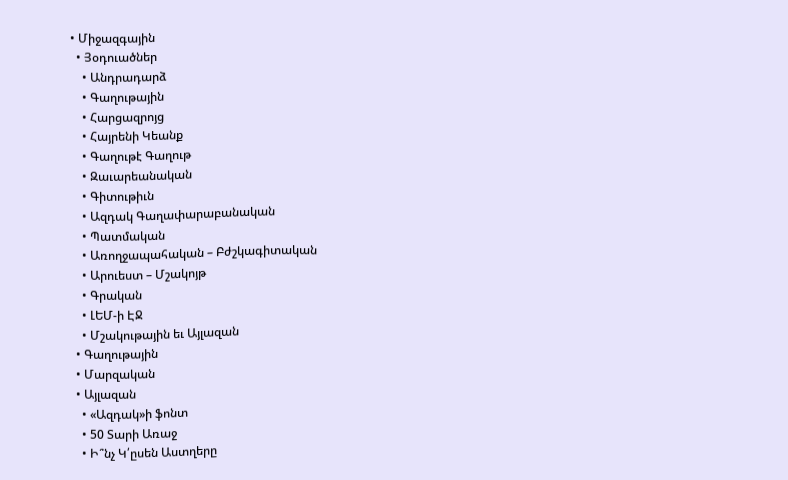• Միջազգային
  • Յօդուածներ
    • Անդրադարձ
    • Գաղութային
    • Հարցազրոյց
    • Հայրենի Կեանք
    • Գաղութէ Գաղութ
    • Զաւարեանական
    • Գիտութիւն
    • Ազդակ Գաղափարաբանական
    • Պատմական
    • Առողջապահական – Բժշկագիտական
    • Արուեստ – Մշակոյթ
    • Գրական
    • ԼԵՄ-ի ԷՋ
    • Մշակութային եւ Այլազան
  • Գաղութային
  • Մարզական
  • Այլազան
    • «Ազդակ»ի ֆոնտ
    • 50 Տարի Առաջ
    • Ի՞նչ Կ՛ըսեն Աստղերը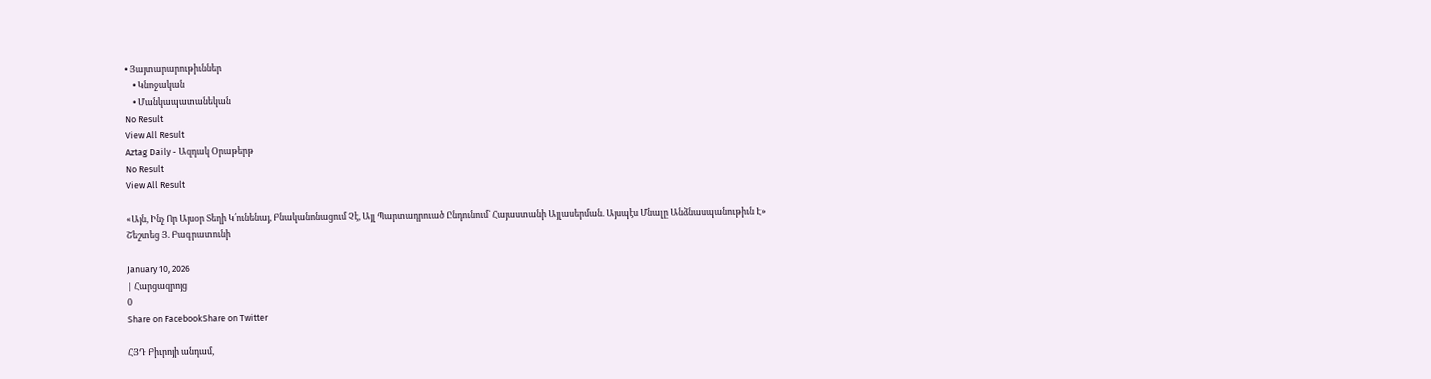• Յայտարարութիւններ
    • Կնոջական
    • Մանկապատանեկան
No Result
View All Result
Aztag Daily - Ազդակ Օրաթերթ
No Result
View All Result

«Այն, Ինչ Որ Այսօր Տեղի Կ՛ունենայ, Բնականոնացում Չէ, Այլ Պարտադրուած Ընդունում` Հայաստանի Այլասերման. Այսպէս Մնալը Անձնասպանութիւն Է» Շեշտեց Յ. Բագրատունի

January 10, 2026
| Հարցազրոյց
0
Share on FacebookShare on Twitter

ՀՅԴ Բիւրոյի անդամ,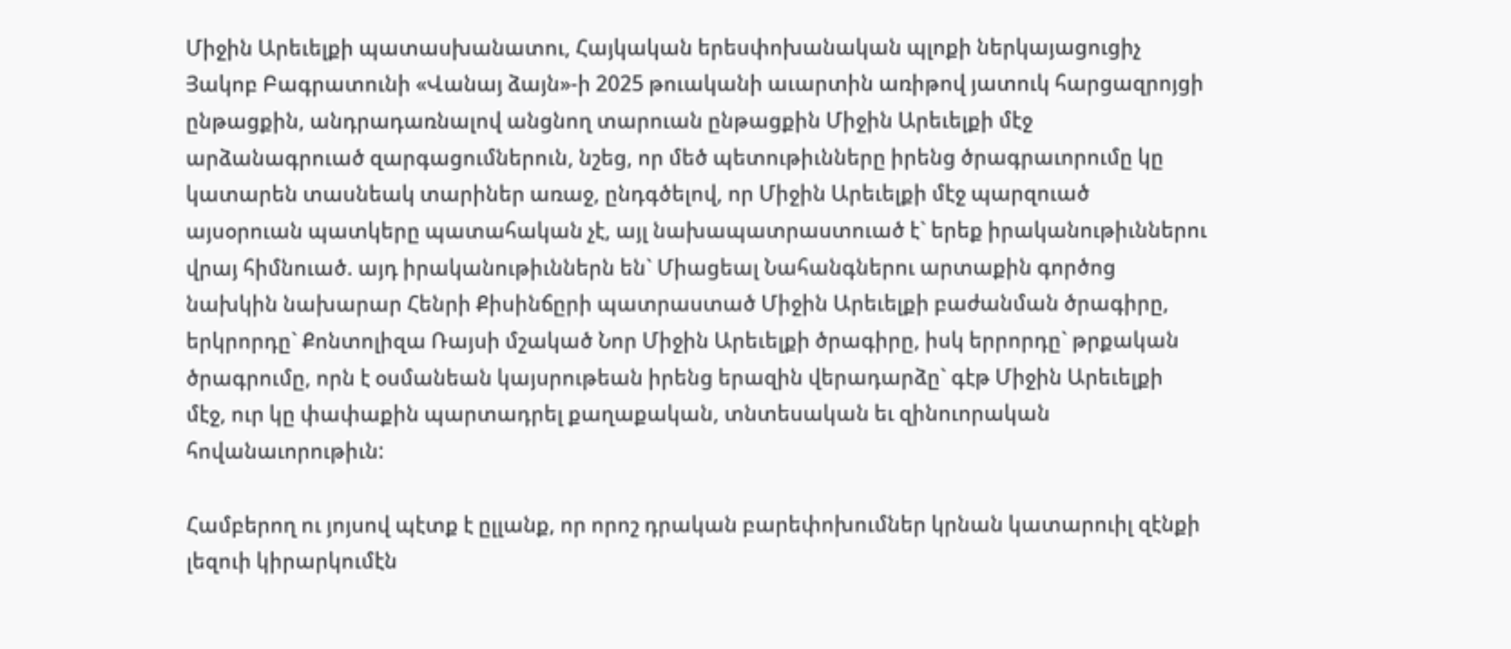Միջին Արեւելքի պատասխանատու, Հայկական երեսփոխանական պլոքի ներկայացուցիչ Յակոբ Բագրատունի «Վանայ ձայն»-ի 2025 թուականի աւարտին առիթով յատուկ հարցազրոյցի ընթացքին, անդրադառնալով անցնող տարուան ընթացքին Միջին Արեւելքի մէջ արձանագրուած զարգացումներուն, նշեց, որ մեծ պետութիւնները իրենց ծրագրաւորումը կը կատարեն տասնեակ տարիներ առաջ, ընդգծելով, որ Միջին Արեւելքի մէջ պարզուած այսօրուան պատկերը պատահական չէ, այլ նախապատրաստուած է` երեք իրականութիւններու վրայ հիմնուած. այդ իրականութիւններն են` Միացեալ Նահանգներու արտաքին գործոց նախկին նախարար Հենրի Քիսինճըրի պատրաստած Միջին Արեւելքի բաժանման ծրագիրը, երկրորդը` Քոնտոլիզա Ռայսի մշակած Նոր Միջին Արեւելքի ծրագիրը, իսկ երրորդը` թրքական ծրագրումը, որն է օսմանեան կայսրութեան իրենց երազին վերադարձը` գէթ Միջին Արեւելքի մէջ, ուր կը փափաքին պարտադրել քաղաքական, տնտեսական եւ զինուորական հովանաւորութիւն:

Համբերող ու յոյսով պէտք է ըլլանք, որ որոշ դրական բարեփոխումներ կրնան կատարուիլ զէնքի լեզուի կիրարկումէն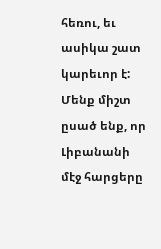հեռու, եւ ասիկա շատ կարեւոր է: Մենք միշտ ըսած ենք, որ Լիբանանի մէջ հարցերը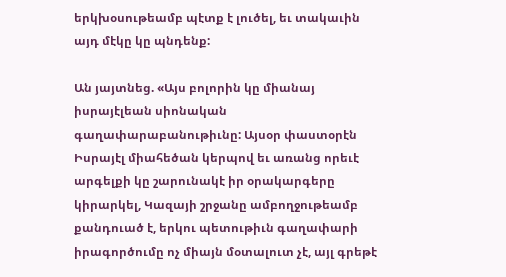երկխօսութեամբ պէտք է լուծել, եւ տակաւին այդ մէկը կը պնդենք:

Ան յայտնեց. «Այս բոլորին կը միանայ իսրայէլեան սիոնական գաղափարաբանութիւնը: Այսօր փաստօրէն Իսրայէլ միահեծան կերպով եւ առանց որեւէ արգելքի կը շարունակէ իր օրակարգերը կիրարկել, Կազայի շրջանը ամբողջութեամբ քանդուած է, երկու պետութիւն գաղափարի իրագործումը ոչ միայն մօտալուտ չէ, այլ գրեթէ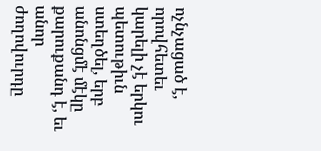ոչնչացած է, որովհետեւ կարելի չէ երկու պետութիւն ստեղծել, երբ անոնցմէ մէկը քարուքանդ է, եւ անոր ժողովուրդը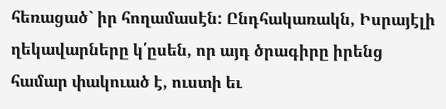հեռացած` իր հողամասէն: Ընդհակառակն, Իսրայէլի ղեկավարները կ՛ըսեն, որ այդ ծրագիրը իրենց համար փակուած է, ուստի եւ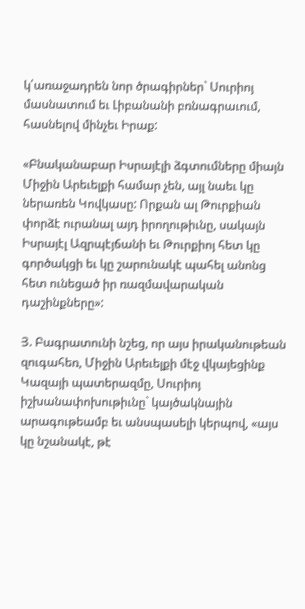կ՛առաջադրեն նոր ծրագիրներ` Սուրիոյ մասնատում եւ Լիբանանի բռնագրաւում, հասնելով մինչեւ Իրաք:

«Բնականաբար Իսրայէլի ձգտումները միայն Միջին Արեւելքի համար չեն, այլ նաեւ կը ներառեն Կովկասը: Որքան ալ Թուրքիան փորձէ ուրանալ այդ իրողութիւնը, սակայն Իսրայէլ Ազրպէյճանի եւ Թուրքիոյ հետ կը գործակցի եւ կը շարունակէ պահել անոնց հետ ունեցած իր ռազմավարական դաշինքները»:

Յ. Բագրատունի նշեց, որ այս իրականութեան զուգահեռ, Միջին Արեւելքի մէջ վկայեցինք Կազայի պատերազմը, Սուրիոյ իշխանափոխութիւնը` կայծակնային արագութեամբ եւ անսպասելի կերպով, «այս կը նշանակէ, թէ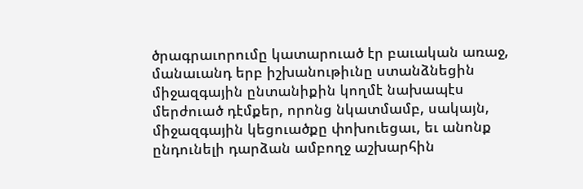ծրագրաւորումը կատարուած էր բաւական առաջ, մանաւանդ երբ իշխանութիւնը ստանձնեցին միջազգային ընտանիքին կողմէ նախապէս մերժուած դէմքեր, որոնց նկատմամբ, սակայն, միջազգային կեցուածքը փոխուեցաւ, եւ անոնք ընդունելի դարձան ամբողջ աշխարհին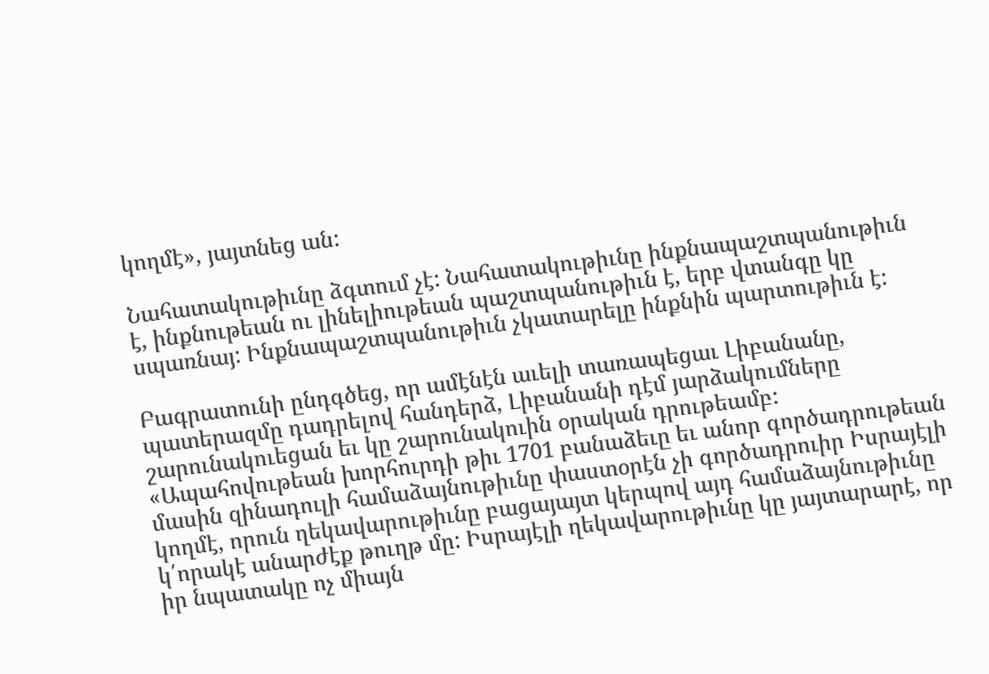կողմէ», յայտնեց ան:

Նահատակութիւնը ձգտում չէ: Նահատակութիւնը ինքնապաշտպանութիւն է, ինքնութեան ու լինելիութեան պաշտպանութիւն է, երբ վտանգը կը սպառնայ: Ինքնապաշտպանութիւն չկատարելը ինքնին պարտութիւն է:

Բագրատունի ընդգծեց, որ ամէնէն աւելի տառապեցաւ Լիբանանը, պատերազմը դադրելով հանդերձ, Լիբանանի դէմ յարձակումները շարունակուեցան եւ կը շարունակուին օրական դրութեամբ: «Ապահովութեան խորհուրդի թիւ 1701 բանաձեւը եւ անոր գործադրութեան մասին զինադուլի համաձայնութիւնը փաստօրէն չի գործադրուիր Իսրայէլի կողմէ, որուն ղեկավարութիւնը բացայայտ կերպով այդ համաձայնութիւնը կ՛որակէ անարժէք թուղթ մը: Իսրայէլի ղեկավարութիւնը կը յայտարարէ, որ իր նպատակը ոչ միայն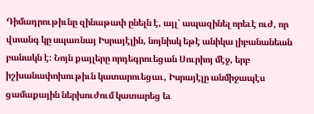Դիմադրութիւնը զինաթափ ընելն է, այլ` ապազինել որեւէ ուժ, որ վտանգ կը սպառնայ Իսրայէլին, նոյնիսկ եթէ անիկա լիբանանեան բանակն է: Նոյն քայլերը որդեգրուեցան Սուրիոյ մէջ, երբ իշխանափոխութիւն կատարուեցաւ, Իսրայէլը անմիջապէս ցամաքային ներխուժում կատարեց եւ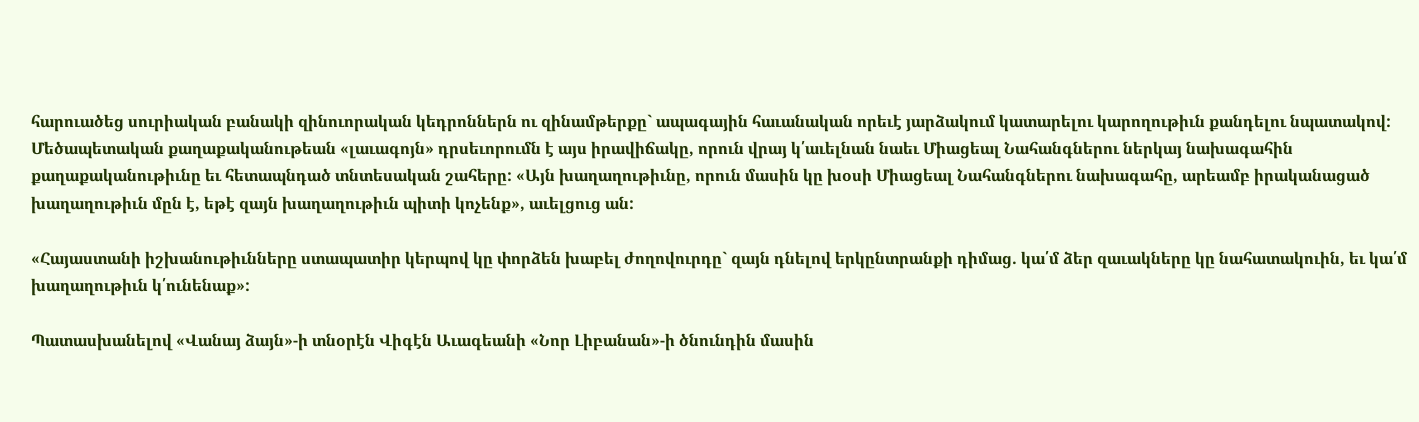հարուածեց սուրիական բանակի զինուորական կեդրոններն ու զինամթերքը` ապագային հաւանական որեւէ յարձակում կատարելու կարողութիւն քանդելու նպատակով: Մեծապետական քաղաքականութեան «լաւագոյն» դրսեւորումն է այս իրավիճակը, որուն վրայ կ՛աւելնան նաեւ Միացեալ Նահանգներու ներկայ նախագահին քաղաքականութիւնը եւ հետապնդած տնտեսական շահերը: «Այն խաղաղութիւնը, որուն մասին կը խօսի Միացեալ Նահանգներու նախագահը, արեամբ իրականացած խաղաղութիւն մըն է, եթէ զայն խաղաղութիւն պիտի կոչենք», աւելցուց ան:

«Հայաստանի իշխանութիւնները ստապատիր կերպով կը փորձեն խաբել ժողովուրդը` զայն դնելով երկընտրանքի դիմաց. կա՛մ ձեր զաւակները կը նահատակուին, եւ կա՛մ խաղաղութիւն կ՛ունենաք»:

Պատասխանելով «Վանայ ձայն»-ի տնօրէն Վիգէն Աւագեանի «Նոր Լիբանան»-ի ծնունդին մասին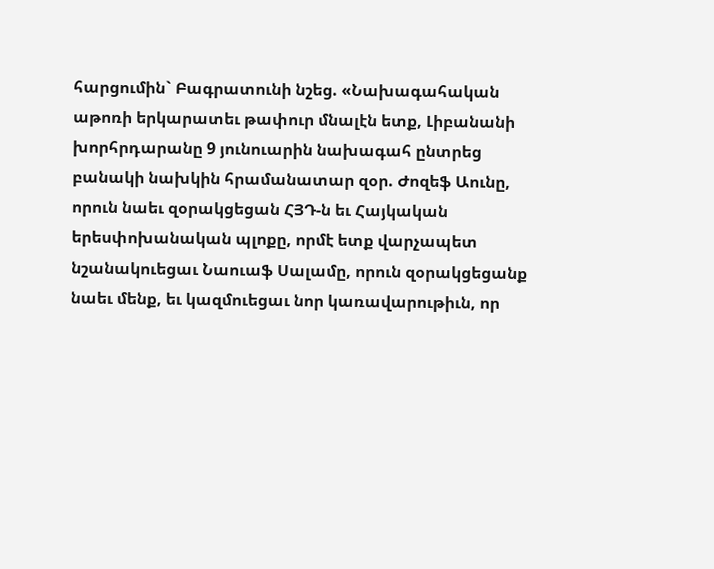հարցումին` Բագրատունի նշեց. «Նախագահական աթոռի երկարատեւ թափուր մնալէն ետք, Լիբանանի խորհրդարանը 9 յունուարին նախագահ ընտրեց բանակի նախկին հրամանատար զօր. Ժոզեֆ Աունը, որուն նաեւ զօրակցեցան ՀՅԴ-ն եւ Հայկական երեսփոխանական պլոքը, որմէ ետք վարչապետ նշանակուեցաւ Նաուաֆ Սալամը, որուն զօրակցեցանք նաեւ մենք, եւ կազմուեցաւ նոր կառավարութիւն, որ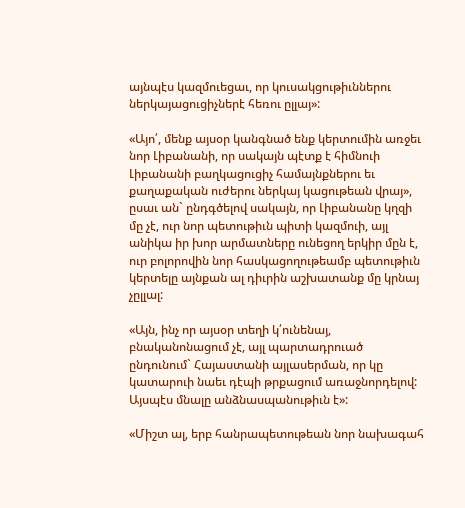այնպէս կազմուեցաւ, որ կուսակցութիւններու ներկայացուցիչներէ հեռու ըլլայ»:

«Այո՛, մենք այսօր կանգնած ենք կերտումին առջեւ նոր Լիբանանի, որ սակայն պէտք է հիմնուի Լիբանանի բաղկացուցիչ համայնքներու եւ քաղաքական ուժերու ներկայ կացութեան վրայ», ըսաւ ան` ընդգծելով սակայն, որ Լիբանանը կղզի մը չէ, ուր նոր պետութիւն պիտի կազմուի, այլ անիկա իր խոր արմատները ունեցող երկիր մըն է, ուր բոլորովին նոր հասկացողութեամբ պետութիւն կերտելը այնքան ալ դիւրին աշխատանք մը կրնայ չըլլալ:

«Այն, ինչ որ այսօր տեղի կ՛ունենայ, բնականոնացում չէ, այլ պարտադրուած ընդունում` Հայաստանի այլասերման, որ կը կատարուի նաեւ դէպի թրքացում առաջնորդելով: Այսպէս մնալը անձնասպանութիւն է»:

«Միշտ ալ, երբ հանրապետութեան նոր նախագահ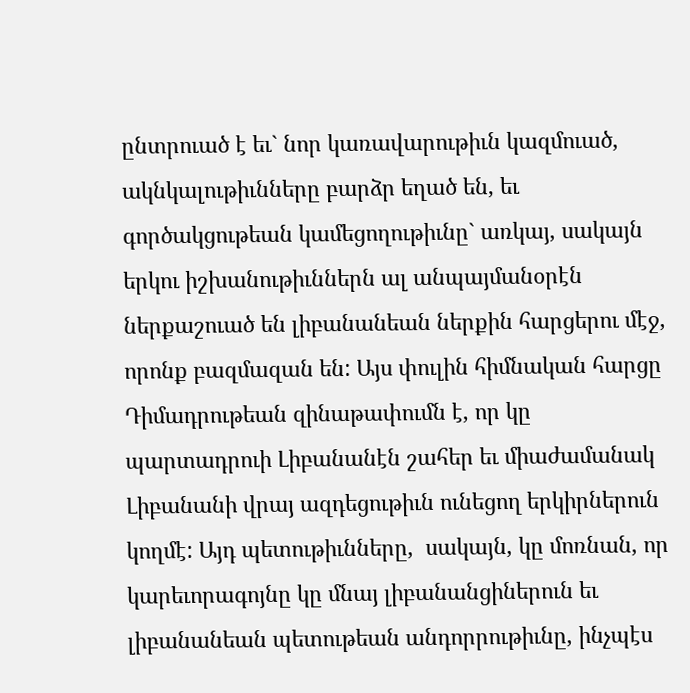ընտրուած է եւ` նոր կառավարութիւն կազմուած,  ակնկալութիւնները բարձր եղած են, եւ գործակցութեան կամեցողութիւնը` առկայ, սակայն երկու իշխանութիւններն ալ անպայմանօրէն ներքաշուած են լիբանանեան ներքին հարցերու մէջ, որոնք բազմազան են: Այս փուլին հիմնական հարցը Դիմադրութեան զինաթափումն է, որ կը պարտադրուի Լիբանանէն շահեր եւ միաժամանակ Լիբանանի վրայ ազդեցութիւն ունեցող երկիրներուն կողմէ: Այդ պետութիւնները,  սակայն, կը մոռնան, որ կարեւորագոյնը կը մնայ լիբանանցիներուն եւ լիբանանեան պետութեան անդորրութիւնը, ինչպէս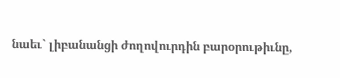նաեւ` լիբանանցի ժողովուրդին բարօրութիւնը,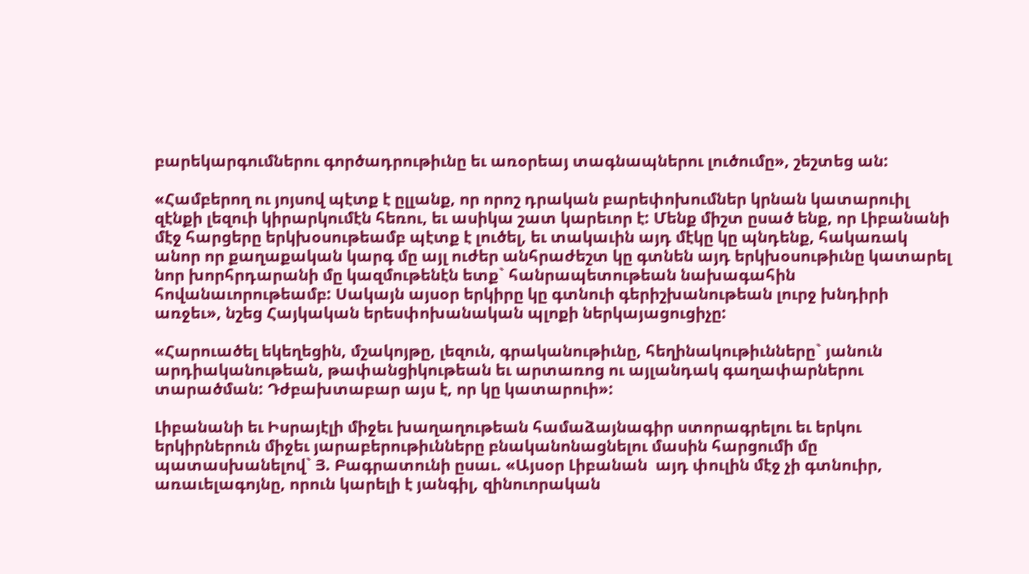բարեկարգումներու գործադրութիւնը եւ առօրեայ տագնապներու լուծումը», շեշտեց ան:

«Համբերող ու յոյսով պէտք է ըլլանք, որ որոշ դրական բարեփոխումներ կրնան կատարուիլ զէնքի լեզուի կիրարկումէն հեռու, եւ ասիկա շատ կարեւոր է: Մենք միշտ ըսած ենք, որ Լիբանանի մէջ հարցերը երկխօսութեամբ պէտք է լուծել, եւ տակաւին այդ մէկը կը պնդենք, հակառակ անոր որ քաղաքական կարգ մը այլ ուժեր անհրաժեշտ կը գտնեն այդ երկխօսութիւնը կատարել նոր խորհրդարանի մը կազմութենէն ետք` հանրապետութեան նախագահին հովանաւորութեամբ: Սակայն այսօր երկիրը կը գտնուի գերիշխանութեան լուրջ խնդիրի առջեւ», նշեց Հայկական երեսփոխանական պլոքի ներկայացուցիչը:

«Հարուածել եկեղեցին, մշակոյթը, լեզուն, գրականութիւնը, հեղինակութիւնները` յանուն արդիականութեան, թափանցիկութեան եւ արտառոց ու այլանդակ գաղափարներու տարածման: Դժբախտաբար այս է, որ կը կատարուի»:

Լիբանանի եւ Իսրայէլի միջեւ խաղաղութեան համաձայնագիր ստորագրելու եւ երկու երկիրներուն միջեւ յարաբերութիւնները բնականոնացնելու մասին հարցումի մը պատասխանելով` Յ. Բագրատունի ըսաւ. «Այսօր Լիբանան  այդ փուլին մէջ չի գտնուիր, առաւելագոյնը, որուն կարելի է յանգիլ, զինուորական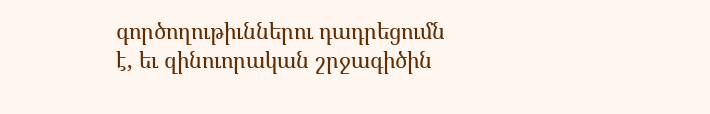գործողութիւններու դադրեցումն է, եւ զինուորական շրջագիծին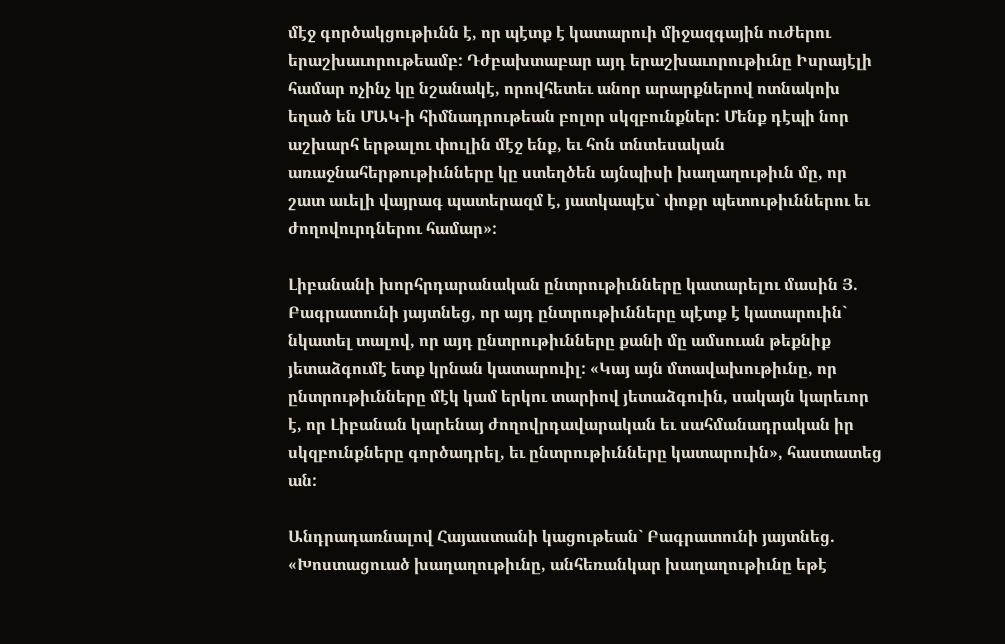մէջ գործակցութիւնն է, որ պէտք է կատարուի միջազգային ուժերու երաշխաւորութեամբ: Դժբախտաբար այդ երաշխաւորութիւնը Իսրայէլի համար ոչինչ կը նշանակէ, որովհետեւ անոր արարքներով ոտնակոխ եղած են ՄԱԿ-ի հիմնադրութեան բոլոր սկզբունքներ: Մենք դէպի նոր աշխարհ երթալու փուլին մէջ ենք, եւ հոն տնտեսական առաջնահերթութիւնները կը ստեղծեն այնպիսի խաղաղութիւն մը, որ շատ աւելի վայրագ պատերազմ է, յատկապէս` փոքր պետութիւններու եւ ժողովուրդներու համար»:

Լիբանանի խորհրդարանական ընտրութիւնները կատարելու մասին Յ. Բագրատունի յայտնեց, որ այդ ընտրութիւնները պէտք է կատարուին` նկատել տալով, որ այդ ընտրութիւնները քանի մը ամսուան թեքնիք յետաձգումէ ետք կրնան կատարուիլ: «Կայ այն մտավախութիւնը, որ ընտրութիւնները մէկ կամ երկու տարիով յետաձգուին, սակայն կարեւոր է, որ Լիբանան կարենայ ժողովրդավարական եւ սահմանադրական իր սկզբունքները գործադրել, եւ ընտրութիւնները կատարուին», հաստատեց ան:

Անդրադառնալով Հայաստանի կացութեան` Բագրատունի յայտնեց. «Խոստացուած խաղաղութիւնը, անհեռանկար խաղաղութիւնը եթէ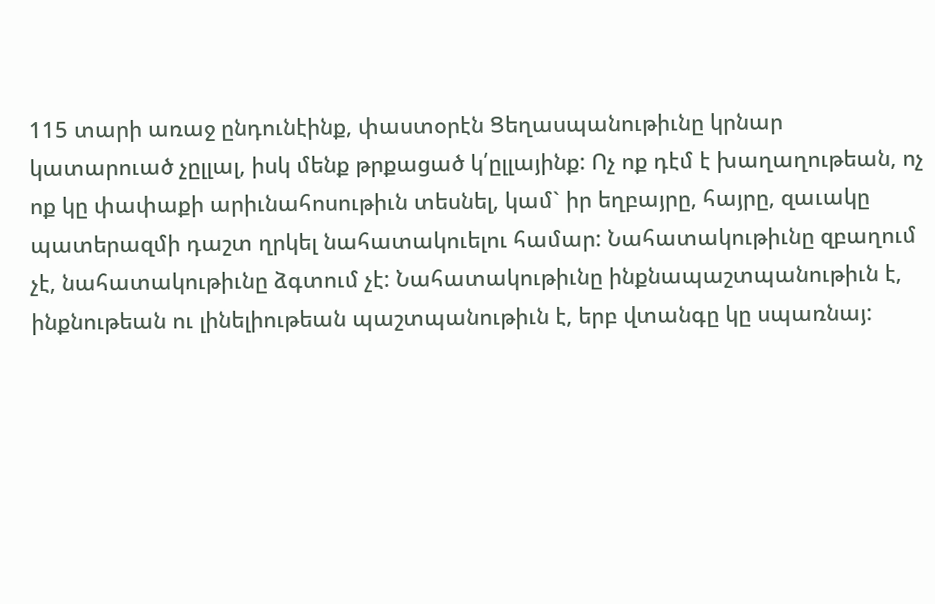115 տարի առաջ ընդունէինք, փաստօրէն Ցեղասպանութիւնը կրնար կատարուած չըլլալ, իսկ մենք թրքացած կ՛ըլլայինք: Ոչ ոք դէմ է խաղաղութեան, ոչ ոք կը փափաքի արիւնահոսութիւն տեսնել, կամ` իր եղբայրը, հայրը, զաւակը պատերազմի դաշտ ղրկել նահատակուելու համար: Նահատակութիւնը զբաղում չէ, նահատակութիւնը ձգտում չէ: Նահատակութիւնը ինքնապաշտպանութիւն է, ինքնութեան ու լինելիութեան պաշտպանութիւն է, երբ վտանգը կը սպառնայ: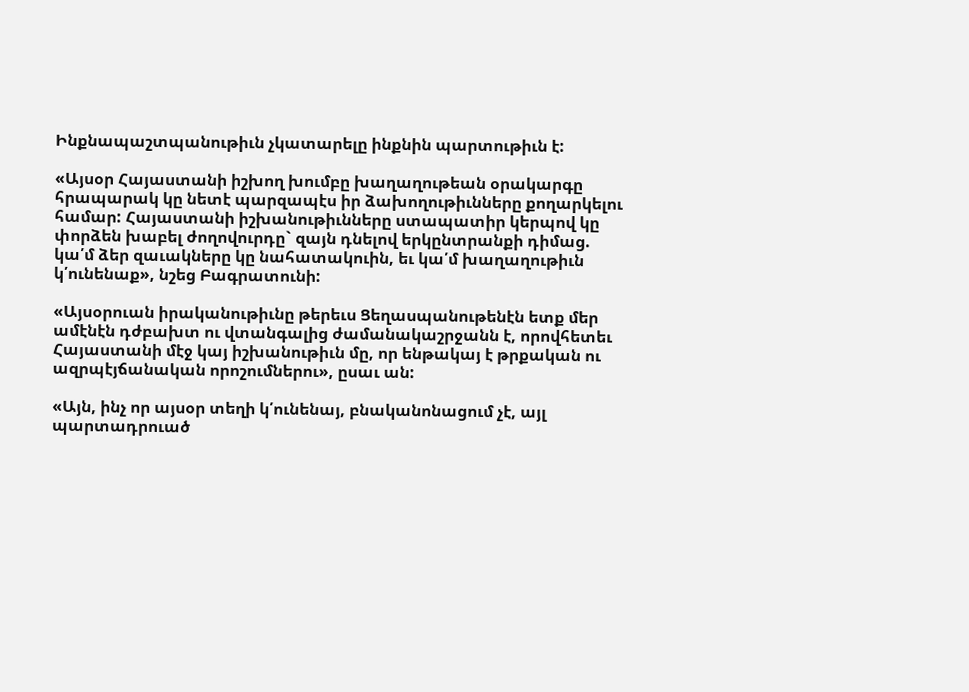Ինքնապաշտպանութիւն չկատարելը ինքնին պարտութիւն է:

«Այսօր Հայաստանի իշխող խումբը խաղաղութեան օրակարգը հրապարակ կը նետէ պարզապէս իր ձախողութիւնները քողարկելու համար: Հայաստանի իշխանութիւնները ստապատիր կերպով կը փորձեն խաբել ժողովուրդը` զայն դնելով երկընտրանքի դիմաց. կա՛մ ձեր զաւակները կը նահատակուին, եւ կա՛մ խաղաղութիւն կ՛ունենաք», նշեց Բագրատունի:

«Այսօրուան իրականութիւնը թերեւս Ցեղասպանութենէն ետք մեր ամէնէն դժբախտ ու վտանգալից ժամանակաշրջանն է, որովհետեւ Հայաստանի մէջ կայ իշխանութիւն մը, որ ենթակայ է թրքական ու ազրպէյճանական որոշումներու», ըսաւ ան:

«Այն, ինչ որ այսօր տեղի կ՛ունենայ, բնականոնացում չէ, այլ պարտադրուած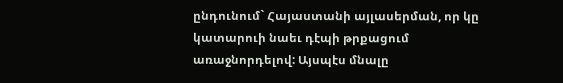ընդունում` Հայաստանի այլասերման, որ կը կատարուի նաեւ դէպի թրքացում առաջնորդելով: Այսպէս մնալը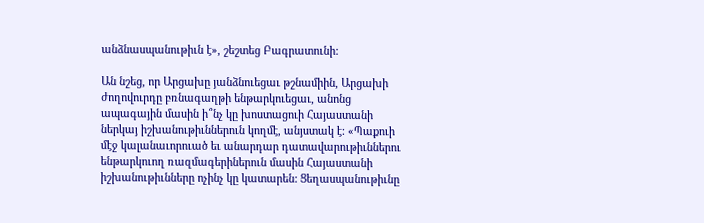անձնասպանութիւն է», շեշտեց Բագրատունի:

Ան նշեց, որ Արցախը յանձնուեցաւ թշնամիին, Արցախի ժողովուրդը բռնագաղթի ենթարկուեցաւ, անոնց ապագային մասին ի՞նչ կը խոստացուի Հայաստանի ներկայ իշխանութիւններուն կողմէ, անյստակ է: «Պաքուի մէջ կալանաւորուած եւ անարդար դատավարութիւններու ենթարկուող ռազմագերիներուն մասին Հայաստանի իշխանութիւնները ոչինչ կը կատարեն: Ցեղասպանութիւնը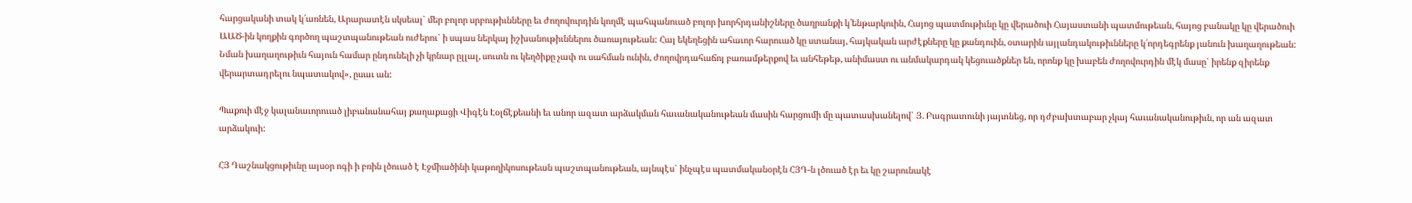հարցականի տակ կ՛առնեն, Արարատէն սկսեալ` մեր բոլոր սրբութիւնները եւ ժողովուրդին կողմէ պահպանուած բոլոր խորհրդանիշները ծաղրանքի կ՛ենթարկուին, Հայոց պատմութիւնը կը վերածուի Հայաստանի պատմութեան, հայոց բանակը կը վերածուի ԱԱԾ-ին կողքին գործող պաշտպանութեան ուժերու` ի սպաս ներկայ իշխանութիւններու ծառայութեան: Հայ եկեղեցին ահաւոր հարուած կը ստանայ, հայկական արժէքները կը քանդուին, օտարին այլանդակութիւնները կ՛որդեգրենք յանուն խաղաղութեան: Նման խաղաղութիւն հայուն համար ընդունելի չի կրնար ըլլալ, սուտն ու կեղծիքը չափ ու սահման ունին, ժողովրդահաճոյ բառամթերքով եւ անհեթեթ, անիմաստ ու անմակարդակ կեցուածքներ են, որոնք կը խաբեն ժողովուրդին մէկ մասը` իրենք զիրենք վերարտադրելու նպատակով», ըսաւ ան:

Պաքուի մէջ կալանաւորուած լիբանանահայ քաղաքացի Վիգէն Էօլճէքեանի եւ անոր ազատ արձակման հաւանականութեան մասին հարցումի մը պատասխանելով` Յ. Բագրատունի յայտնեց, որ դժբախտաբար չկայ հաւանականութիւն, որ ան ազատ արձակուի:

ՀՅ Դաշնակցութիւնը այսօր ոգի ի բռին լծուած է Էջմիածինի կաթողիկոսութեան պաշտպանութեան, այնպէս` ինչպէս պատմականօրէն ՀՅԴ-ն լծուած էր եւ կը շարունակէ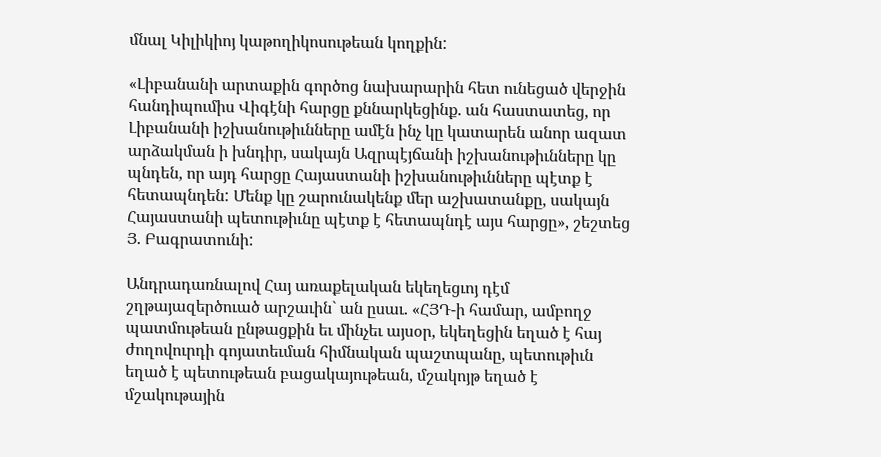մնալ Կիլիկիոյ կաթողիկոսութեան կողքին:

«Լիբանանի արտաքին գործոց նախարարին հետ ունեցած վերջին հանդիպումիս Վիգէնի հարցը քննարկեցինք. ան հաստատեց, որ Լիբանանի իշխանութիւնները ամէն ինչ կը կատարեն անոր ազատ արձակման ի խնդիր, սակայն Ազրպէյճանի իշխանութիւնները կը պնդեն, որ այդ հարցը Հայաստանի իշխանութիւնները պէտք է հետապնդեն: Մենք կը շարունակենք մեր աշխատանքը, սակայն Հայաստանի պետութիւնը պէտք է հետապնդէ այս հարցը», շեշտեց Յ. Բագրատունի:

Անդրադառնալով Հայ առաքելական եկեղեցւոյ դէմ շղթայազերծուած արշաւին` ան ըսաւ. «ՀՅԴ-ի համար, ամբողջ պատմութեան ընթացքին եւ մինչեւ այսօր, եկեղեցին եղած է հայ ժողովուրդի գոյատեւման հիմնական պաշտպանը, պետութիւն եղած է պետութեան բացակայութեան, մշակոյթ եղած է մշակութային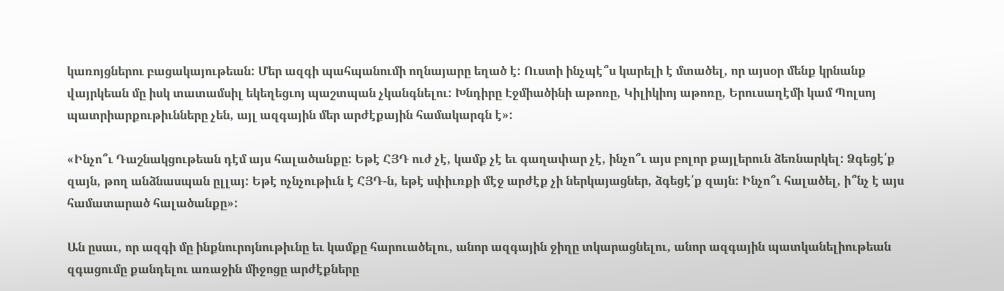կառոյցներու բացակայութեան: Մեր ազգի պահպանումի ողնայարը եղած է: Ուստի ինչպէ՞ս կարելի է մտածել, որ այսօր մենք կրնանք վայրկեան մը իսկ տատամսիլ եկեղեցւոյ պաշտպան չկանգնելու: Խնդիրը Էջմիածինի աթոռը, Կիլիկիոյ աթոռը, Երուսաղէմի կամ Պոլսոյ պատրիարքութիւնները չեն, այլ ազգային մեր արժէքային համակարգն է»:

«Ինչո՞ւ Դաշնակցութեան դէմ այս հալածանքը: Եթէ ՀՅԴ ուժ չէ, կամք չէ եւ գաղափար չէ, ինչո՞ւ այս բոլոր քայլերուն ձեռնարկել: Ձգեցէ՛ք զայն, թող անձնասպան ըլլայ: Եթէ ոչնչութիւն է ՀՅԴ-ն, եթէ սփիւռքի մէջ արժէք չի ներկայացներ, ձգեցէ՛ք զայն: Ինչո՞ւ հալածել, ի՞նչ է այս համատարած հալածանքը»:

Ան ըսաւ, որ ազգի մը ինքնուրոյնութիւնը եւ կամքը հարուածելու, անոր ազգային ջիղը տկարացնելու, անոր ազգային պատկանելիութեան զգացումը քանդելու առաջին միջոցը արժէքները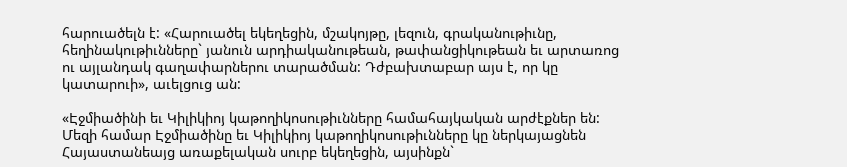հարուածելն է: «Հարուածել եկեղեցին, մշակոյթը, լեզուն, գրականութիւնը, հեղինակութիւնները` յանուն արդիականութեան, թափանցիկութեան եւ արտառոց ու այլանդակ գաղափարներու տարածման: Դժբախտաբար այս է, որ կը կատարուի», աւելցուց ան:

«Էջմիածինի եւ Կիլիկիոյ կաթողիկոսութիւնները համահայկական արժէքներ են: Մեզի համար Էջմիածինը եւ Կիլիկիոյ կաթողիկոսութիւնները կը ներկայացնեն Հայաստանեայց առաքելական սուրբ եկեղեցին, այսինքն`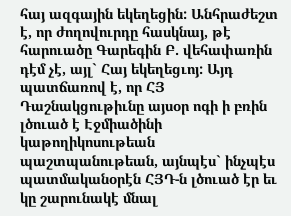հայ ազգային եկեղեցին: Անհրաժեշտ է, որ ժողովուրդը հասկնայ, թէ հարուածը Գարեգին Բ. վեհափառին դէմ չէ, այլ` Հայ եկեղեցւոյ: Այդ պատճառով է, որ ՀՅ Դաշնակցութիւնը այսօր ոգի ի բռին լծուած է Էջմիածինի կաթողիկոսութեան պաշտպանութեան, այնպէս` ինչպէս պատմականօրէն ՀՅԴ-ն լծուած էր եւ կը շարունակէ մնալ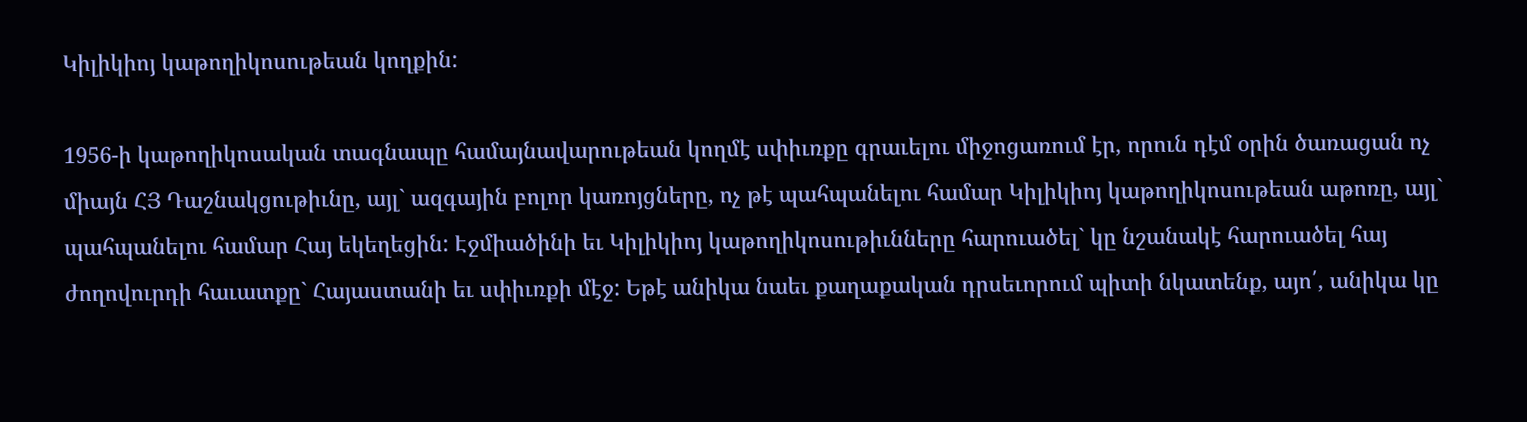Կիլիկիոյ կաթողիկոսութեան կողքին:

1956-ի կաթողիկոսական տագնապը համայնավարութեան կողմէ սփիւռքը գրաւելու միջոցառում էր, որուն դէմ օրին ծառացան ոչ միայն ՀՅ Դաշնակցութիւնը, այլ` ազգային բոլոր կառոյցները, ոչ թէ պահպանելու համար Կիլիկիոյ կաթողիկոսութեան աթոռը, այլ` պահպանելու համար Հայ եկեղեցին: Էջմիածինի եւ Կիլիկիոյ կաթողիկոսութիւնները հարուածել` կը նշանակէ հարուածել հայ ժողովուրդի հաւատքը` Հայաստանի եւ սփիւռքի մէջ: Եթէ անիկա նաեւ քաղաքական դրսեւորում պիտի նկատենք, այո՛, անիկա կը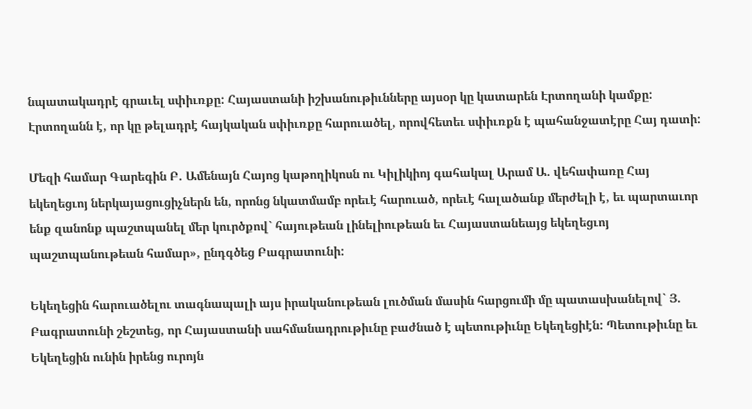նպատակադրէ գրաւել սփիւռքը: Հայաստանի իշխանութիւնները այսօր կը կատարեն Էրտողանի կամքը: Էրտողանն է, որ կը թելադրէ հայկական սփիւռքը հարուածել, որովհետեւ սփիւռքն է պահանջատէրը Հայ դատի:

Մեզի համար Գարեգին Բ. Ամենայն Հայոց կաթողիկոսն ու Կիլիկիոյ գահակալ Արամ Ա. վեհափառը Հայ եկեղեցւոյ ներկայացուցիչներն են, որոնց նկատմամբ որեւէ հարուած, որեւէ հալածանք մերժելի է, եւ պարտաւոր ենք զանոնք պաշտպանել մեր կուրծքով` հայութեան լինելիութեան եւ Հայաստանեայց եկեղեցւոյ պաշտպանութեան համար», ընդգծեց Բագրատունի:

Եկեղեցին հարուածելու տագնապալի այս իրականութեան լուծման մասին հարցումի մը պատասխանելով` Յ. Բագրատունի շեշտեց, որ Հայաստանի սահմանադրութիւնը բաժնած է պետութիւնը Եկեղեցիէն: Պետութիւնը եւ Եկեղեցին ունին իրենց ուրոյն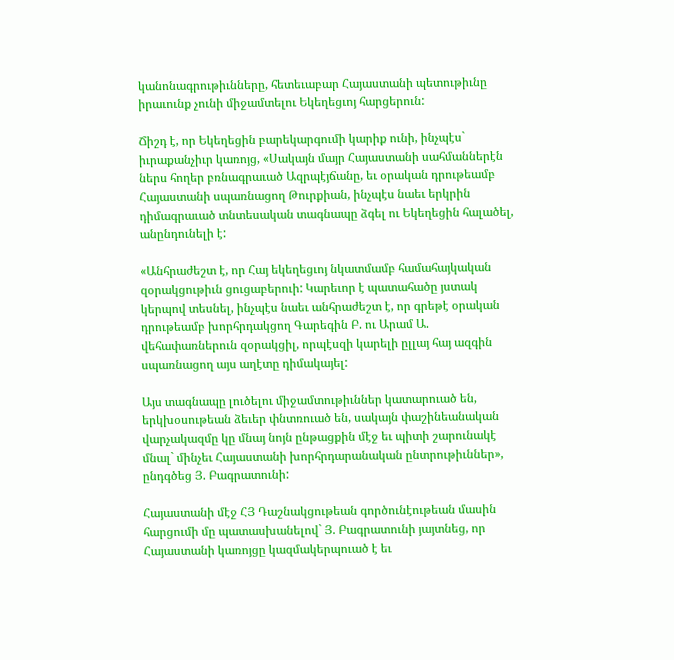կանոնագրութիւնները, հետեւաբար Հայաստանի պետութիւնը իրաւունք չունի միջամտելու Եկեղեցւոյ հարցերուն:

Ճիշդ է, որ Եկեղեցին բարեկարգումի կարիք ունի, ինչպէս` իւրաքանչիւր կառոյց, «Սակայն մայր Հայաստանի սահմաններէն ներս հողեր բռնագրաւած Ազրպէյճանը, եւ օրական դրութեամբ Հայաստանի սպառնացող Թուրքիան, ինչպէս նաեւ երկրին դիմագրաւած տնտեսական տագնապը ձգել ու Եկեղեցին հալածել, անընդունելի է:

«Անհրաժեշտ է, որ Հայ եկեղեցւոյ նկատմամբ համահայկական զօրակցութիւն ցուցաբերուի: Կարեւոր է պատահածը յստակ կերպով տեսնել, ինչպէս նաեւ անհրաժեշտ է, որ գրեթէ օրական դրութեամբ խորհրդակցող Գարեգին Բ. ու Արամ Ա. վեհափառներուն զօրակցիլ, որպէսզի կարելի ըլլայ հայ ազգին սպառնացող այս աղէտը դիմակայել:

Այս տագնապը լուծելու միջամտութիւններ կատարուած են, երկխօսութեան ձեւեր փնտռուած են, սակայն փաշինեանական վարչակազմը կը մնայ նոյն ընթացքին մէջ եւ պիտի շարունակէ մնալ` մինչեւ Հայաստանի խորհրդարանական ընտրութիւններ», ընդգծեց Յ. Բագրատունի:

Հայաստանի մէջ ՀՅ Դաշնակցութեան գործունէութեան մասին հարցումի մը պատասխանելով` Յ. Բագրատունի յայտնեց, որ Հայաստանի կառոյցը կազմակերպուած է եւ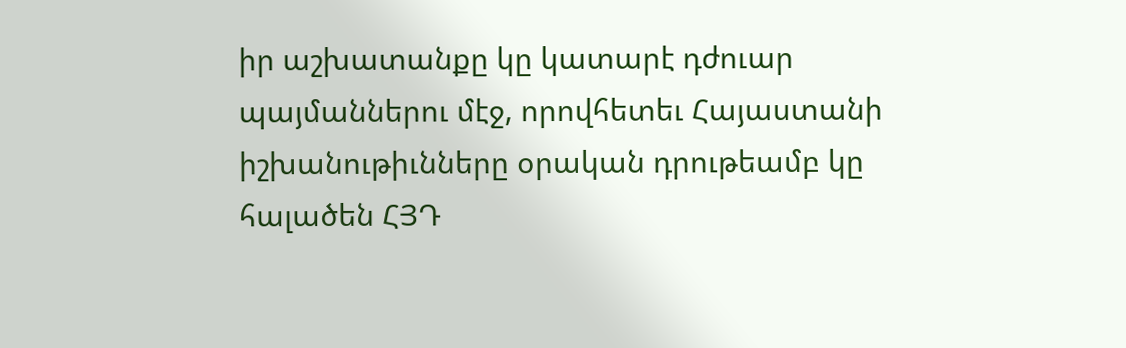իր աշխատանքը կը կատարէ դժուար պայմաններու մէջ, որովհետեւ Հայաստանի իշխանութիւնները օրական դրութեամբ կը հալածեն ՀՅԴ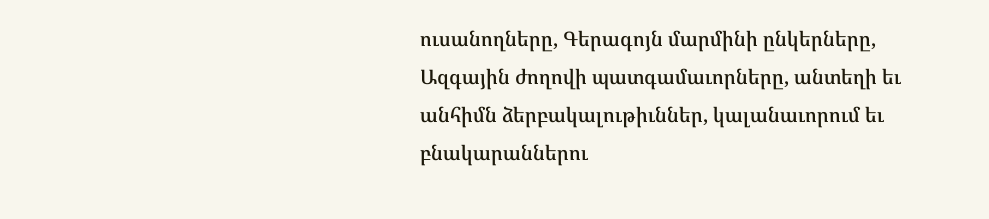ուսանողները, Գերագոյն մարմինի ընկերները, Ազգային ժողովի պատգամաւորները, անտեղի եւ անհիմն ձերբակալութիւններ, կալանաւորում եւ բնակարաններու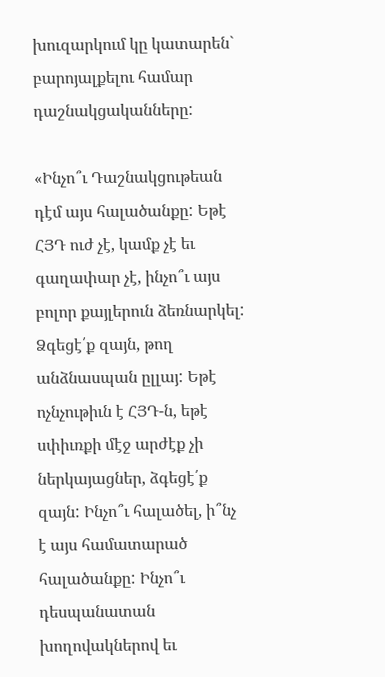խուզարկում կը կատարեն` բարոյալքելու համար դաշնակցականները:

«Ինչո՞ւ Դաշնակցութեան դէմ այս հալածանքը: Եթէ ՀՅԴ ուժ չէ, կամք չէ եւ գաղափար չէ, ինչո՞ւ այս բոլոր քայլերուն ձեռնարկել: Ձգեցէ՛ք զայն, թող անձնասպան ըլլայ: Եթէ ոչնչութիւն է ՀՅԴ-ն, եթէ սփիւռքի մէջ արժէք չի ներկայացներ, ձգեցէ՛ք զայն: Ինչո՞ւ հալածել, ի՞նչ է այս համատարած հալածանքը: Ինչո՞ւ դեսպանատան խողովակներով եւ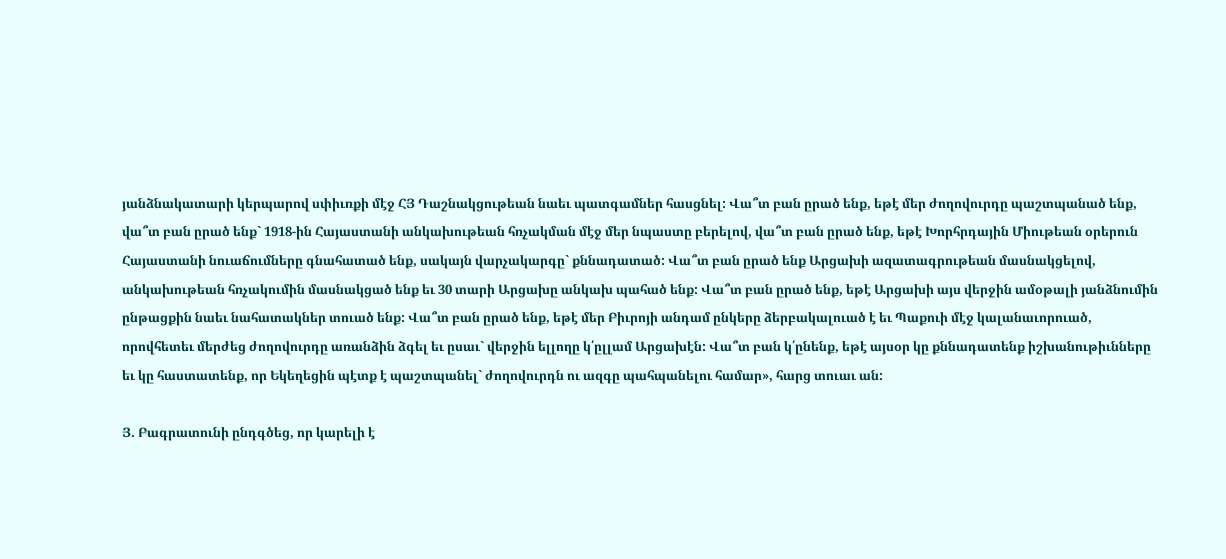յանձնակատարի կերպարով սփիւռքի մէջ ՀՅ Դաշնակցութեան նաեւ պատգամներ հասցնել: Վա՞տ բան ըրած ենք, եթէ մեր ժողովուրդը պաշտպանած ենք, վա՞տ բան ըրած ենք` 1918-ին Հայաստանի անկախութեան հռչակման մէջ մեր նպաստը բերելով, վա՞տ բան ըրած ենք, եթէ Խորհրդային Միութեան օրերուն Հայաստանի նուաճումները գնահատած ենք, սակայն վարչակարգը` քննադատած: Վա՞տ բան ըրած ենք Արցախի ազատագրութեան մասնակցելով, անկախութեան հռչակումին մասնակցած ենք եւ 30 տարի Արցախը անկախ պահած ենք: Վա՞տ բան ըրած ենք, եթէ Արցախի այս վերջին ամօթալի յանձնումին ընթացքին նաեւ նահատակներ տուած ենք: Վա՞տ բան ըրած ենք, եթէ մեր Բիւրոյի անդամ ընկերը ձերբակալուած է եւ Պաքուի մէջ կալանաւորուած, որովհետեւ մերժեց ժողովուրդը առանձին ձգել եւ ըսաւ` վերջին ելլողը կ՛ըլլամ Արցախէն: Վա՞տ բան կ՛ընենք, եթէ այսօր կը քննադատենք իշխանութիւնները եւ կը հաստատենք, որ Եկեղեցին պէտք է պաշտպանել` ժողովուրդն ու ազգը պահպանելու համար», հարց տուաւ ան:

Յ. Բագրատունի ընդգծեց, որ կարելի է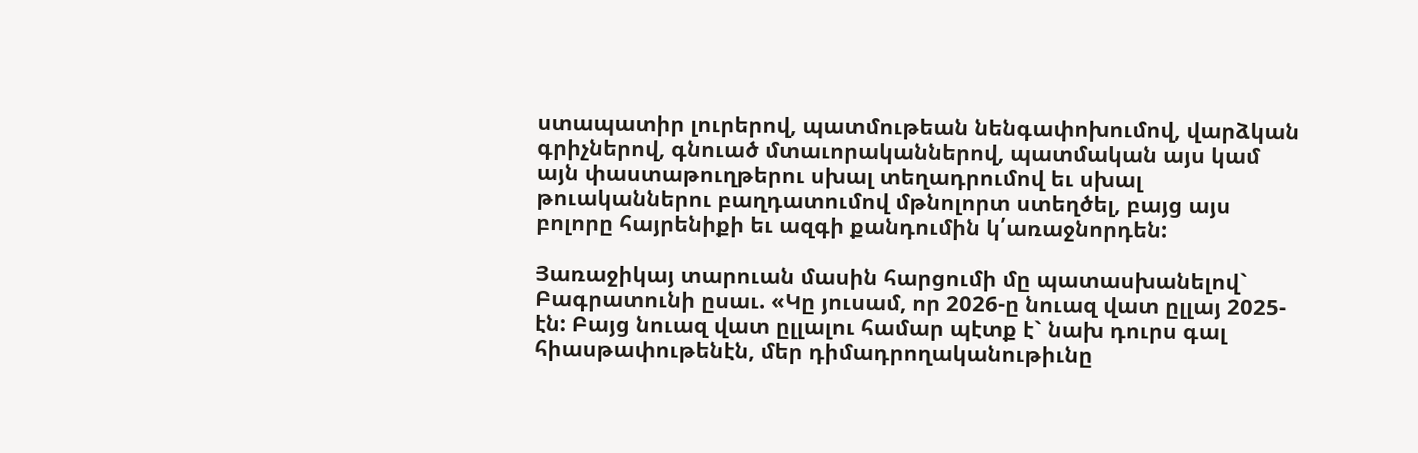ստապատիր լուրերով, պատմութեան նենգափոխումով, վարձկան գրիչներով, գնուած մտաւորականներով, պատմական այս կամ այն փաստաթուղթերու սխալ տեղադրումով եւ սխալ թուականներու բաղդատումով մթնոլորտ ստեղծել, բայց այս բոլորը հայրենիքի եւ ազգի քանդումին կ՛առաջնորդեն:

Յառաջիկայ տարուան մասին հարցումի մը պատասխանելով` Բագրատունի ըսաւ. «Կը յուսամ, որ 2026-ը նուազ վատ ըլլայ 2025-էն: Բայց նուազ վատ ըլլալու համար պէտք է` նախ դուրս գալ հիասթափութենէն, մեր դիմադրողականութիւնը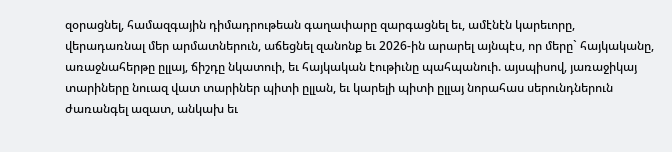զօրացնել, համազգային դիմադրութեան գաղափարը զարգացնել եւ, ամէնէն կարեւորը,  վերադառնալ մեր արմատներուն, աճեցնել զանոնք եւ 2026-ին արարել այնպէս, որ մերը` հայկականը, առաջնահերթը ըլլայ, ճիշդը նկատուի, եւ հայկական էութիւնը պահպանուի. այսպիսով, յառաջիկայ տարիները նուազ վատ տարիներ պիտի ըլլան, եւ կարելի պիտի ըլլայ նորահաս սերունդներուն ժառանգել ազատ, անկախ եւ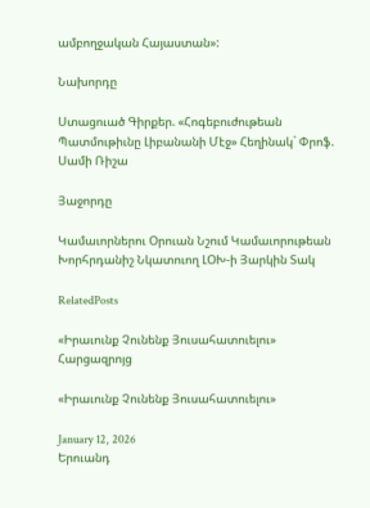ամբողջական Հայաստան»:

Նախորդը

Ստացուած Գիրքեր. «Հոգեբուժութեան Պատմութիւնը Լիբանանի Մէջ» Հեղինակ` Փրոֆ. Սամի Ռիշա

Յաջորդը

Կամաւորներու Օրուան Նշում Կամաւորութեան Խորհրդանիշ Նկատուող ԼՕԽ-ի Յարկին Տակ

RelatedPosts

«Իրաւունք Չունենք Յուսահատուելու»
Հարցազրոյց

«Իրաւունք Չունենք Յուսահատուելու»

January 12, 2026
Երուանդ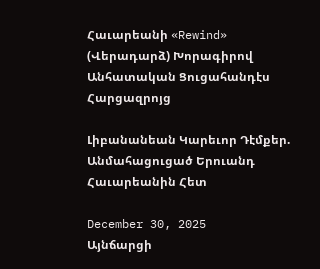Հաւարեանի «Rewind» (Վերադարձ) Խորագիրով Անհատական Ցուցահանդէս
Հարցազրոյց

Լիբանանեան Կարեւոր Դէմքեր. Անմահացուցած Երուանդ Հաւարեանին Հետ

December 30, 2025
Այնճարցի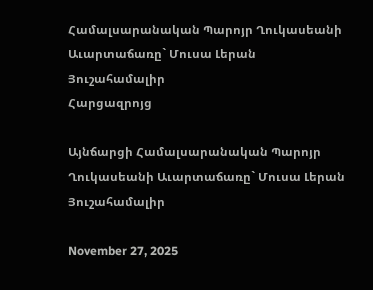Համալսարանական Պարոյր Ղուկասեանի Աւարտաճառը` Մուսա Լերան Յուշահամալիր
Հարցազրոյց

Այնճարցի Համալսարանական Պարոյր Ղուկասեանի Աւարտաճառը` Մուսա Լերան Յուշահամալիր

November 27, 2025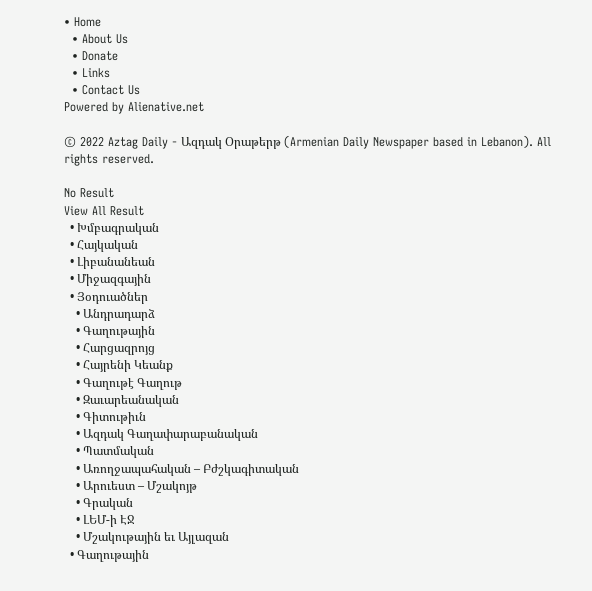• Home
  • About Us
  • Donate
  • Links
  • Contact Us
Powered by Alienative.net

© 2022 Aztag Daily - Ազդակ Օրաթերթ (Armenian Daily Newspaper based in Lebanon). All rights reserved.

No Result
View All Result
  • Խմբագրական
  • Հայկական
  • Լիբանանեան
  • Միջազգային
  • Յօդուածներ
    • Անդրադարձ
    • Գաղութային
    • Հարցազրոյց
    • Հայրենի Կեանք
    • Գաղութէ Գաղութ
    • Զաւարեանական
    • Գիտութիւն
    • Ազդակ Գաղափարաբանական
    • Պատմական
    • Առողջապահական – Բժշկագիտական
    • Արուեստ – Մշակոյթ
    • Գրական
    • ԼԵՄ-ի ԷՋ
    • Մշակութային եւ Այլազան
  • Գաղութային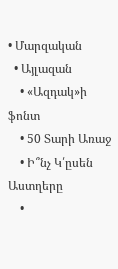• Մարզական
  • Այլազան
    • «Ազդակ»ի ֆոնտ
    • 50 Տարի Առաջ
    • Ի՞նչ Կ՛ըսեն Աստղերը
    •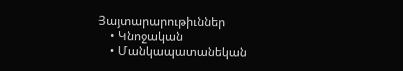Յայտարարութիւններ
    • Կնոջական
    • Մանկապատանեկան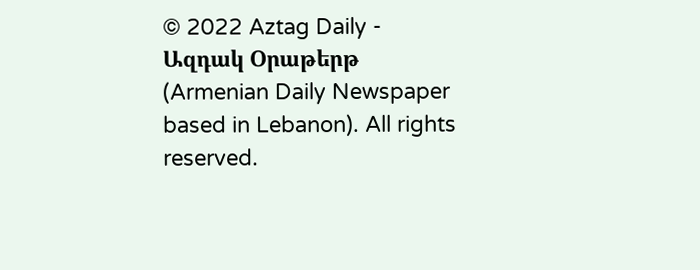© 2022 Aztag Daily - Ազդակ Օրաթերթ (Armenian Daily Newspaper based in Lebanon). All rights reserved.